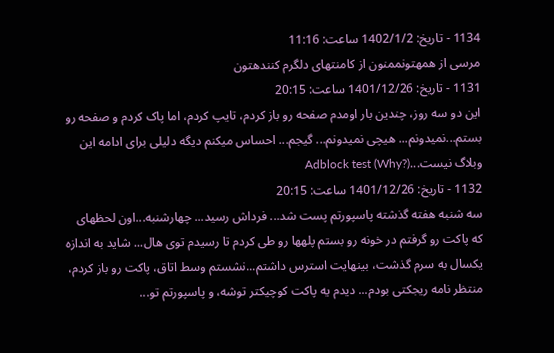1134 - تاریخ: 1402/1/2 ساعت: 11:16
مرسی از همهتونممنون از کامنتهای دلگرم کنندهتون
1131 - تاریخ: 1401/12/26 ساعت: 20:15
این دو سه روز، چندین بار اومدم صفحه رو باز کردم، تایپ کردم، اما پاک کردم و صفحه رو بستم...نمیدونم... هیچی نمیدونم... گیجم... احساس میکنم دیگه دلیلی برای ادامه این وبلاگ نیست...Adblock test (Why?)
1132 - تاریخ: 1401/12/26 ساعت: 20:15
سه شنبه هفته گذشته پاسپورتم پست شد... فرداش رسید... چهارشنبه...اون لحظهای که پاکت رو گرفتم در خونه رو بستم پلهها رو طی کردم تا رسیدم توی هال... شاید به اندازه یکسال به سرم گذشت، بینهایت استرس داشتم...نشستم وسط اتاق، پاکت رو باز کردم، منتظر نامه ریجکتی بودم... دیدم یه پاکت کوچیکتر توشه، و پاسپورتم تو...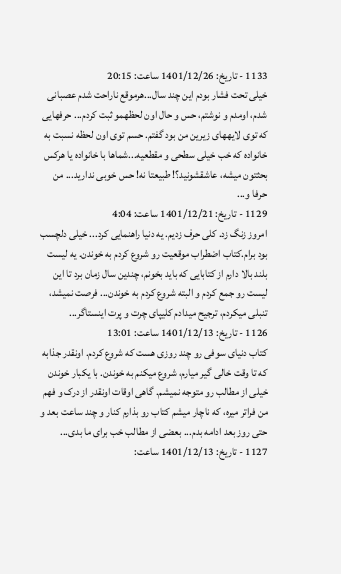1133 - تاریخ: 1401/12/26 ساعت: 20:15
خیلی تحت فشار بودم این چند سال...هرموقع ناراحت شدم عصبانی شدم، اومدم و نوشتم، حس و حال اون لحظهمو ثبت کردم... حرفهایی که توی لایههای زیرین من بود گفتم. حسم توی اون لحظه نسبت به خانواده که خب خیلی سطحی و مقطعیه...شماها با خانواده یا هرکس بحثتون میشه، عاشقشونید؟! طبیعتا نه! حس خوبی ندارید... من حرفا و...
1129 - تاریخ: 1401/12/21 ساعت: 4:04
امروز زنگ زد. کلی حرف زدیم. یه دنیا راهنمایی کرد... خیلی دلچسب بود برام.کتاب اضطراب موقعیت رو شروع کردم به خوندن. یه لیست بلند بالا دارم از کتابایی که باید بخونم، چندین سال زمان برد تا این لیست رو جمع کردم و البته شروع کردم به خوندن... فرصت نمیشد، تنبلی میکردم، ترجیح میدادم کلیپای چرت و پرت اینستاگر...
1126 - تاریخ: 1401/12/13 ساعت: 13:01
کتاب دنیای سوفی رو چند روزی هست که شروع کردم. اونقدر جذابه که تا وقت خالی گیر میارم، شروع میکنم به خوندن. با یکبار خوندن خیلی از مطالب رو متوجه نمیشم. گاهی اوقات اونقدر از درک و فهم من فراتر میره، که ناچار میشم کتاب رو بذارم کنار و چند ساعت بعد و حتی روز بعد ادامه بدم... بعضی از مطالب خب برای ما بدی...
1127 - تاریخ: 1401/12/13 ساعت: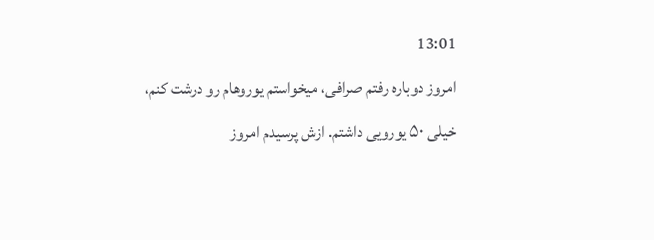13:01
امروز دوباره رفتم صرافی، میخواستم یوروهام رو درشت کنم، خیلی ۵۰ یورویی داشتم. ازش پرسیدم امروز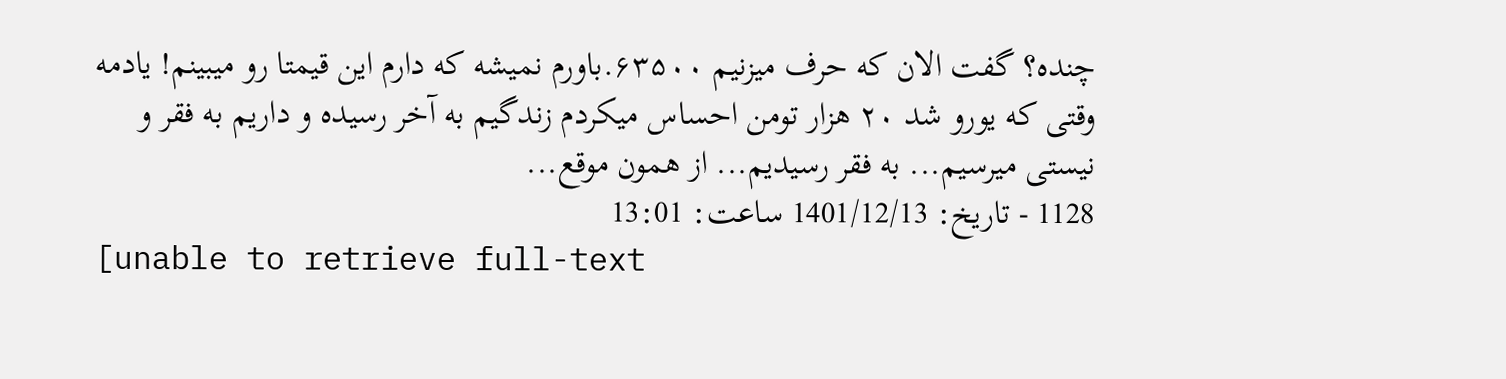چنده؟ گفت الان که حرف میزنیم ۶۳۵۰۰.باورم نمیشه که دارم این قیمتا رو میبینم! یادمه وقتی که یورو شد ۲۰ هزار تومن احساس میکردم زندگیم به آخر رسیده و داریم به فقر و نیستی میرسیم... به فقر رسیدیم... از همون موقع...
1128 - تاریخ: 1401/12/13 ساعت: 13:01
[unable to retrieve full-text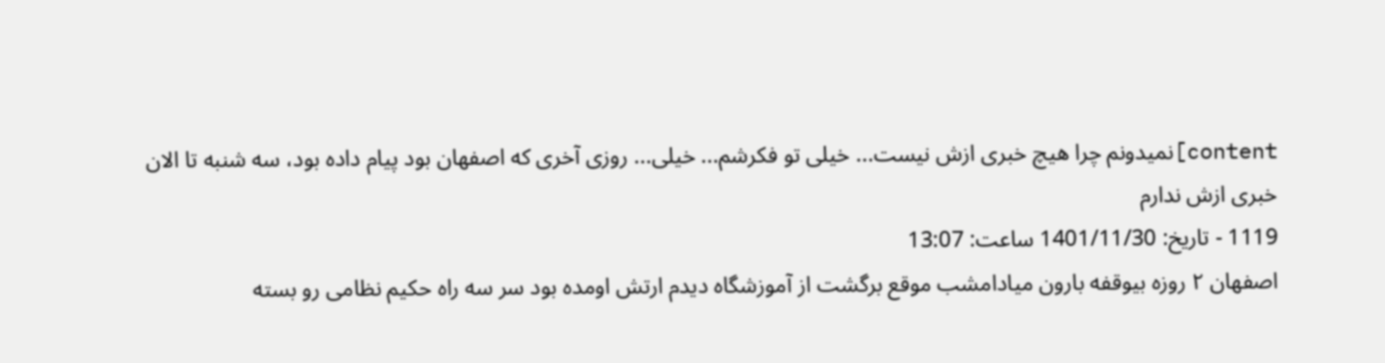content]نمیدونم چرا هیچ خبری ازش نیست... خیلی تو فکرشم... خیلی... روزی آخری که اصفهان بود پیام داده بود، سه شنبه تا الان خبری ازش ندارم
1119 - تاریخ: 1401/11/30 ساعت: 13:07
اصفهان ۲ روزه بیوقفه بارون میادامشب موقع برگشت از آموزشگاه دیدم ارتش اومده بود سر سه راه حکیم نظامی رو بسته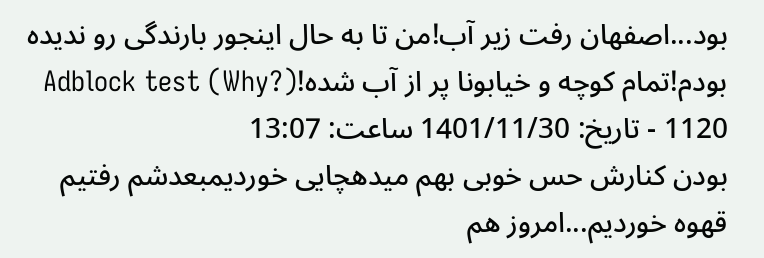بود...اصفهان رفت زیر آب!من تا به حال اینجور بارندگی رو ندیده بودم!تمام کوچه و خیابونا پر از آب شده!Adblock test (Why?)
1120 - تاریخ: 1401/11/30 ساعت: 13:07
بودن کنارش حس خوبی بهم میدهچایی خوردیمبعدشم رفتیم قهوه خوردیم...امروز هم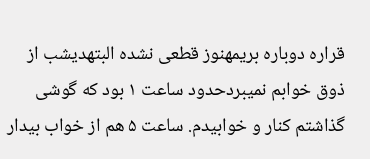قراره دوباره بریمهنوز قطعی نشده البتهدیشب از ذوق خوابم نمیبردحدود ساعت ۱ بود که گوشی گذاشتم کنار و خوابیدم. ساعت ۵ هم از خواب بیدار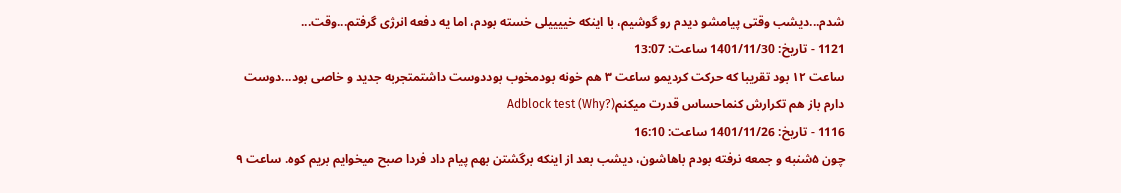شدم...دیشب وقتی پیامشو دیدم رو گوشیم، با اینکه خییییلی خسته بودم، اما یه دفعه انرژی گرفتم...وقت...
1121 - تاریخ: 1401/11/30 ساعت: 13:07
ساعت ۱۲ بود تقریبا که حرکت کردیمو ساعت ۳ هم خونه بودمخوب بوددوست داشتمتجربه جدید و خاصی بود...دوست دارم باز هم تکرارش کنماحساس قدرت میکنمAdblock test (Why?)
1116 - تاریخ: 1401/11/26 ساعت: 16:10
چون ۵شنبه و جمعه نرفته بودم باهاشون، دیشب بعد از اینکه برگشتن بهم پیام داد فردا صبح میخوایم بریم کوه. ساعت ۹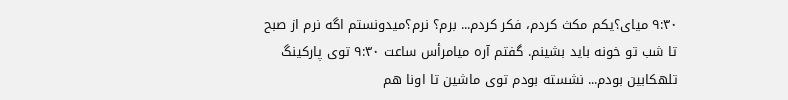۹:۳۰ میای؟یکم مکث کردم، فکر کردم... برم؟ نرم؟میدونستم اگه نرم از صبح تا شب تو خونه باید بشینم. گفتم آره میامرأس ساعت ۹:۳۰ توی پارکینگ تلهکابین بودم... نشسته بودم توی ماشین تا اونا هم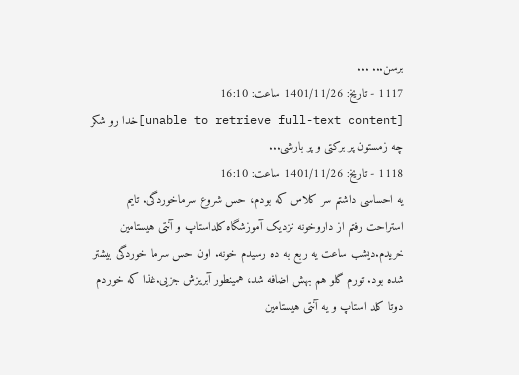برسن... ...
1117 - تاریخ: 1401/11/26 ساعت: 16:10
[unable to retrieve full-text content]خدا رو شکر چه زمستون پر برکتی و پر بارشی...
1118 - تاریخ: 1401/11/26 ساعت: 16:10
یه احساسی داشتم سر کلاس که بودم، حس شروع سرماخوردگی. تایم استراحت رفتم از داروخونه نزدیک آموزشگاه کلداستاپ و آنتی هیستامین خریدم.دیشب ساعت یه ربع به ده رسیدم خونه. اون حس سرما خوردگی بیشتر شده بود. تورم گلو هم بهش اضافه شد، همینطور آبریزش جزیی.غذا که خوردم دوتا کلد استاپ و یه آنتی هیستامین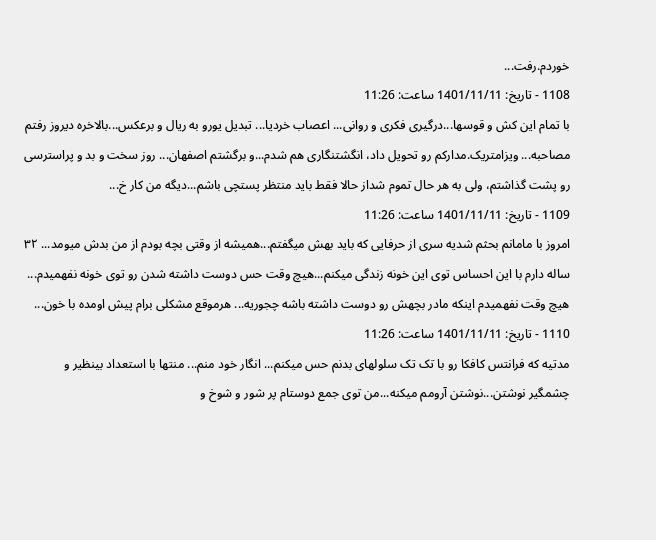خوردم.رفت...
1108 - تاریخ: 1401/11/11 ساعت: 11:26
با تمام این کش و قوسها...درگیری فکری و روانی... اعصاب خردیا... تبدیل یورو به ریال و برعکس...بالاخره دیروز رفتم مصاحبه... ویزامتریک.مدارکم رو تحویل داد، انگشتنگاری هم شدم...و برگشتم اصفهان... روز سخت و بد و پراسترسی رو پشت گذاشتم، ولی به هر حال تموم شداز حالا فقط باید منتظر پستچی باشم...دیگه من کار خ...
1109 - تاریخ: 1401/11/11 ساعت: 11:26
امروز با مامانم بحثم شدیه سری از حرفایی که باید بهش میگفتم...همیشه از وقتی بچه بودم از من بدش میومد... ۳۲ ساله دارم با این احساس توی این خونه زندگی میکنم...هیچ وقت حس دوست داشته شدن رو توی خونه نفهمیدم... هیچ وقت نفهمیدم اینکه مادر بچهش رو دوست داشته باشه چجوریه... هرموقع مشکلی برام پیش اومده با خون...
1110 - تاریخ: 1401/11/11 ساعت: 11:26
مدتیه که فرانتس کافکا رو با تک تک سلولهای بدنم حس میکنم... انگار خود منم... منتها با استعداد بینظیر و چشمگیر نوشتن...نوشتن آرومم میکنه...من توی جمع دوستام پر شور و شوخ و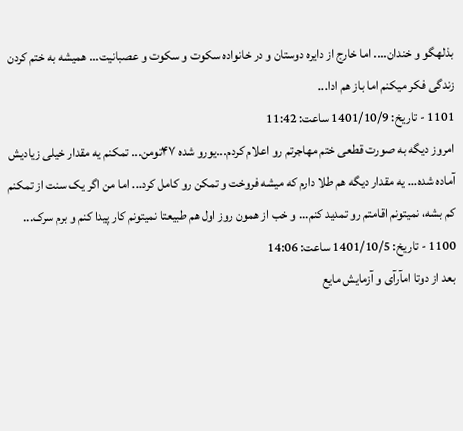بذلهگو و خندان.... اما خارج از دایره دوستان و در خانواده سکوت و سکوت و عصبانیت... همیشه به ختم کردن زندگی فکر میکنم اما باز هم ادا...
1101 - تاریخ: 1401/10/9 ساعت: 11:42
امروز دیگه به صورت قطعی ختم مهاجرتم رو اعلام کردم...یورو شده ۴۷تومن... تمکنم یه مقدار خیلی زیادیش آماده شده... یه مقدار دیگه هم طلا دارم که میشه فروخت و تمکن رو کامل کرد... اما من اگر یک سنت از تمکنم کم بشه، نمیتونم اقامتم رو تمدید کنم... و خب از همون روز اول هم طبیعتا نمیتونم کار پیدا کنم و برم سرک...
1100 - تاریخ: 1401/10/5 ساعت: 14:06
بعد از دوتا امآرآی و آزمایش مایع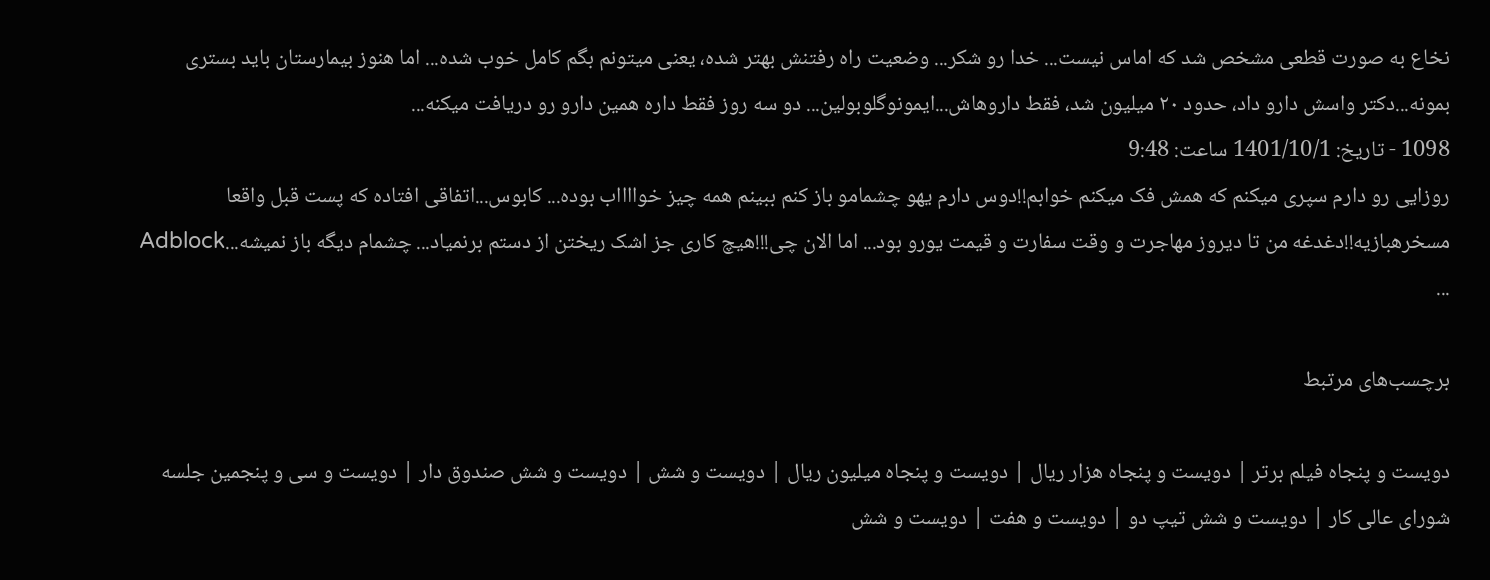نخاع به صورت قطعی مشخص شد که اماس نیست... خدا رو شکر... وضعیت راه رفتنش بهتر شده، یعنی میتونم بگم کامل خوب شده... اما هنوز بیمارستان باید بستری بمونه...دکتر واسش دارو داد، حدود ۲۰ میلیون شد، فقط داروهاش...ایمونوگلوبولین... دو سه روز فقط داره همین دارو رو دریافت میکنه...
1098 - تاریخ: 1401/10/1 ساعت: 9:48
روزایی رو دارم سپری میکنم که همش فک میکنم خوابم!!دوس دارم یهو چشمامو باز کنم ببینم همه چیز خوااااب بوده... کابوس...اتفاقی افتاده که پست قبل واقعا مسخرهبازیه!!دغدغه من تا دیروز مهاجرت و وقت سفارت و قیمت یورو بود... اما الان چی!!!هیچ کاری جز اشک ریختن از دستم برنمیاد... چشمام دیگه باز نمیشه...Adblock ...

برچسب‌های مرتبط

دویست و پنجاه فیلم برتر | دویست و پنجاه هزار ریال | دویست و پنجاه میلیون ریال | دویست و شش | دویست و شش صندوق دار | دویست و سی و پنجمین جلسه شورای عالی کار | دویست و شش تیپ دو | دویست و هفت | دویست و شش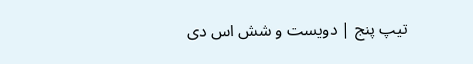تیپ پنج | دویست و شش اس دی